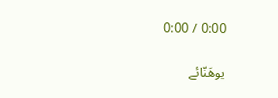0:00 / 0:00

یوهَنّائے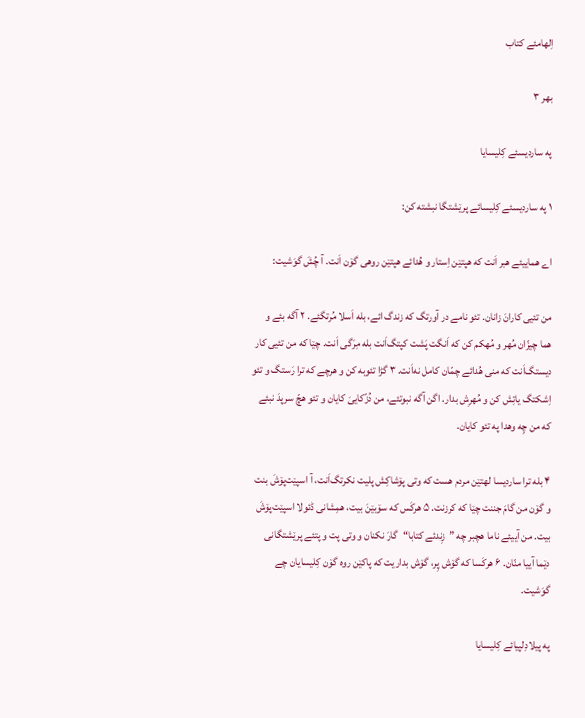اِلهامئے کتاب

بهر ۳

په ساردیسئے کِلیسایا

۱ په ساردیسئے کِلیسائے پرێشتگا نبشته کن:

اے هماییئے هبر اَنت که هپتێن اِستار و هُدائے هپتێن روهی گۆن اَنت. آ چُشَ گوَشیت:

من تئیی کارانَ زانان. تئو نامے در آورتگ که زندگ ائے، بله اَسلا مُرتگئے. ۲ آگه بئے و هما چیزّان مُهر و مُهکم کن که اَنگت پَشت کپتگ‌اَنت بله مِرَگی اَنت. چێا که من تئیی کار دیستگ‌اَنت که منی هُدائے چمّان کامل نه‌اَنت. ۳ گڑا تئوبه کن و هرچے که ترا رَستگ و تئو اِشکتگ یاتِش کن و مُهرِش بدار. اگن آگه نبوتئے، من دُزّکاییَ کایان و تئو هچّ سرپدَ نبئے که من چِه وهدا په تئو کایان.

۴ بله ترا ساردیسا لهتێن مردم هست که وتی پۆشاکِش پلیت نکرتگ‌اَنت، آ اسپێت‌پۆشَ بنت و گۆن من گامَ جننت چێا که کرزنت. ۵ هرکَس که سۆبێنَ بیت، همِشانی ڈئولا اسپێت‌پۆشَ بیت. من آییئے ناما هچبر چه ”زِندئے کتابا“گارَ نکنان و وتی پت و پتئے پرێشتگانی دێما آییا منّان. ۶ هرکَسا که گۆش پِر، گۆش بداریت که پاکێن روه گۆن کِلیسایان چے گوَشیت.

په پیلادِلپیائے کِلیسایا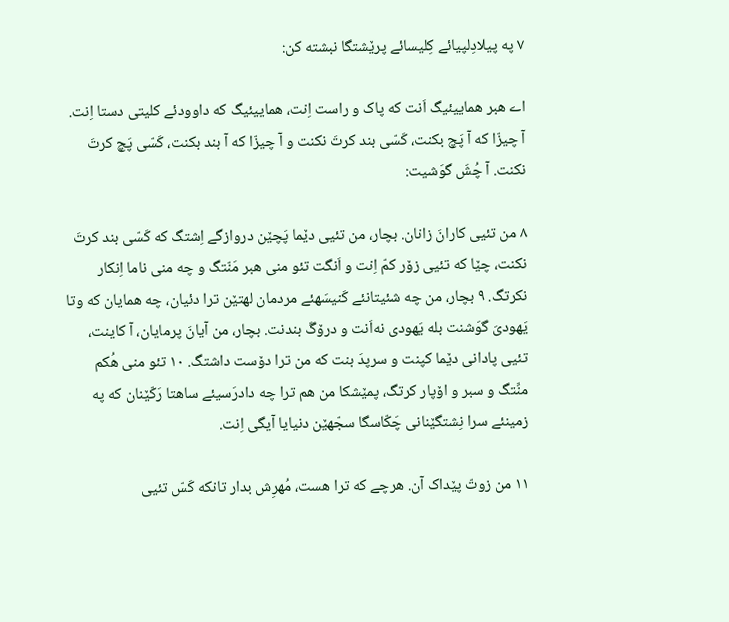۷ په پیلادِلپیائے کِلیسائے پرێشتگا نبشته کن:

اے هبر هماییئیگ اَنت که پاک و راست اِنت، هماییئیگ که داوودئے کلیتی دستا اِنت. آ چیزّا که آ پَچ بکنت، کَسّی بند کرتَ نکنت و آ چیزّا که آ بند بکنت، کَسّی پَچ کرتَ نکنت. آ چُشَ گوَشیت:

۸ من تئیی کارانَ زانان. بچار، من تئیی دێما پَچێن دروازگے اِشتگ که کَسّی بند کرتَ نکنت، چێا که تئیی زۆر کمّ اِنت و اَنگت تئو منی هبر مَنّتگ و چه منی ناما اِنکار نکرتگ. ۹ بچار، من چه شئیتانئے کَنیسَهئے مردمان لهتێن ترا دئیان، چه همایان که وتا یَهودیَ گوَشنت بله یَهودی نه‌اَنت و درۆگَ بندنت. بچار، من آیانَ پرمایان، آ کاینت، تئیی پادانی دێما کپنت و سرپدَ بنت که من ترا دۆست داشتگ. ۱۰ تئو منی هُکم منِّتگ و سبر و اۆپار کرتگ، پمێشکا من هم ترا چه دادرَسیئے ساهتا رَکّێنان که په زمینئے سرا نِشتگێنانی چَکّاسگا سجّهێن دنیایا آیگی اِنت.

۱۱ من زوتّ پێداک آن. هرچے که ترا هست، مُهرِش بدار تانکه کَسّ تئیی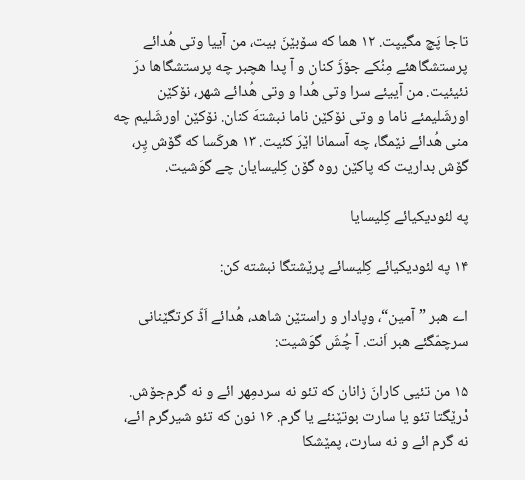تاجا پَچ مگیپت. ۱۲ هما که سۆبێنَ بیت، من آییا وتی هُدائے پرستشگاهئے مِنُکے جۆڑَ کنان و آ پدا هچبر چه پرستشگاها درَ نئیئیت. من آییئے سرا وتی هُدا و وتی هُدائے شهر، نۆکێن اورشَلیمئے ناما و وتی نۆکێن ناما نبشتهَ کنان. نۆکێن اورشَلیم چه منی هُدائے نێمگا، چه آسمانا اێرَ کئیت. ۱۳ هرکَسا که گۆش پِر، گۆش بداریت که پاکێن روه گۆن کِلیسایان چے گوَشیت.

په لئودیکیائے کِلیسایا

۱۴ په لئودیکیائے کِلیسائے پرێشتگا نبشته کن:

اے هبر ”آمین“، وپادار و راستێن شاهد، هُدائے اَڈّ کرتگێنانی سرچمّگئے هبر اَنت. آ چُشَ گوَشیت:

۱۵ من تئیی کارانَ زانان که تئو نه سردمِهر ائے و نه گَرم‌جۆش. دْرێگتا تئو یا سارت بوتێنئے یا گرم. ۱۶ نون که تئو شیرگرم ائے، نه گرم ائے و نه سارت، پمێشکا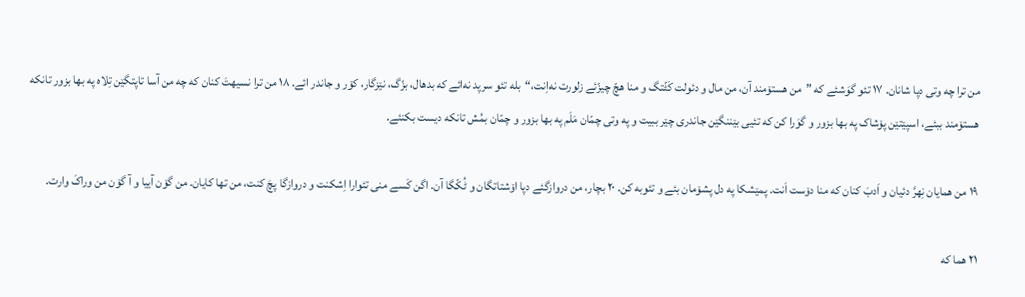من ترا چه وتی دپا شانان. ۱۷ تئو گوَشئے که ”من هستۆمند آن، من مال و دئولت کَٹّتگ و منا هچّ چیزّئے زلورت نه‌اِنت،“بله تئو سرپد نه‌ائے که بدهال، بزّگ، نێزگار، کۆر و جاندر ائے. ۱۸ من ترا نسیهتَ کنان که چه من آسا تاپتگێن تِلاه په بها بزور تانکه هستۆمند ببئے، اسپێتێن پۆشاک په بها بزور و گوَرا کن که تئیی بێننگێن جاندری چێر ببیت و په وتی چمّان مَلَم په بها بزور و چمّان بمُش تانکه دیست بکنئے.

۱۹ من همایان نِهرَّ دئیان و اَدبَ کنان که منا دۆست اَنت. پمێشکا په دل پشۆمان بئے و تئوبه کن. ۲۰ بچار، من دروازگئے دپا اۆشتاتگان و ٹُکّگا آن. اگن کَسے منی تئوارا اِشکنت و دروازگا پچَ کنت، من تها کایان. من گۆن آییا و آ گۆن من وراکَ وارت.

۲۱ هما که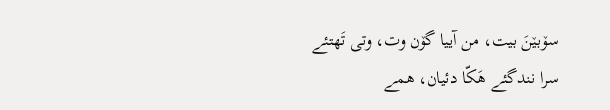سۆبێنَ بیت، من آییا گۆن وت، وتی تَهتئے سرا نندگئے هَکّا دئیان، همے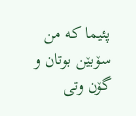پئیما که من سۆبێن بوتان و گۆن وتی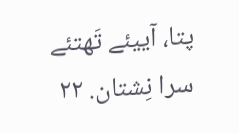پتا، آییئے تَهتئے سرا نِشتان. ۲۲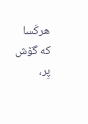هرکَسا که گۆش پِر،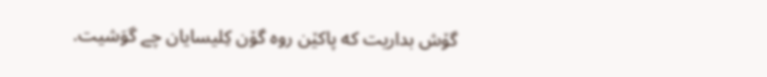گۆش بداریت که پاکێن روه گۆن کِلیسایان چے گوَشیت.